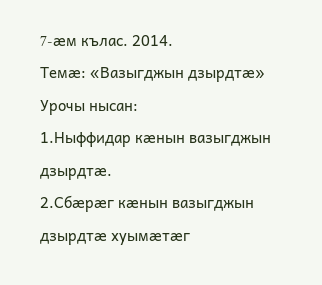7-æм кълас. 2014.
Темæ: «Вазыгджын дзырдтæ»
Урочы нысан:
1.Ныффидар кæнын вазыгджын дзырдтæ.
2.Сбæрæг кæнын вазыгджын дзырдтæ хуымæтæг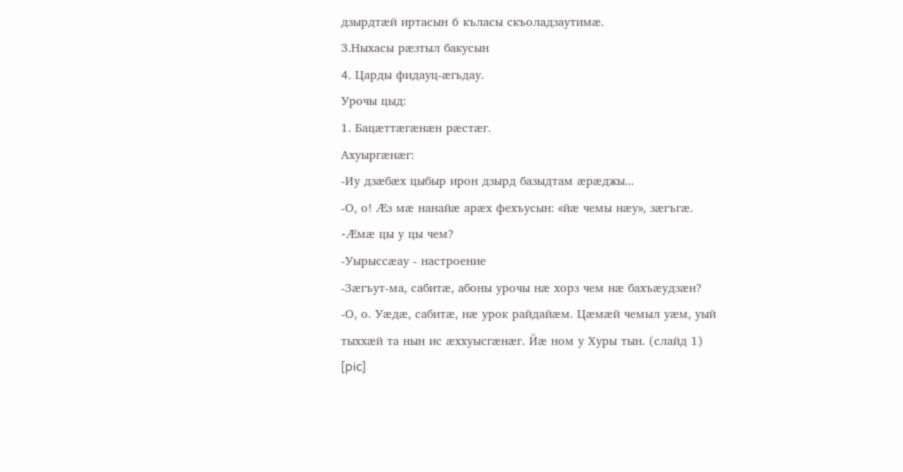дзырдтæй иртасын 6 къласы скъоладзаутимæ.
3.Ныхасы рæзтыл бакусын
4. Царды фидауц-æгьдау.
Урочы цыд:
1. Бацæттæгæнæн рæстæг.
Ахуыргæнæг:
-Иу дзæбæх цыбыр ирон дзырд базыдтам æрæджы...
-О, о! Æз мæ нанайæ арæх фехъусын: «йæ чемы нæу», зæгъгæ.
-Æмæ цы у цы чем?
-Уырыссæау - настроение
-Зæгъут-ма, сабитæ, абоны урочы нæ хорз чем нæ бахъæудзæн?
-О, о. Уæдæ, сабитæ, нæ урок райдайæм. Цæмæй чемыл уæм, уый тыххæй та нын ис æххуысгæнæг. Йæ ном у Хуры тын. (слайд 1)
[pic]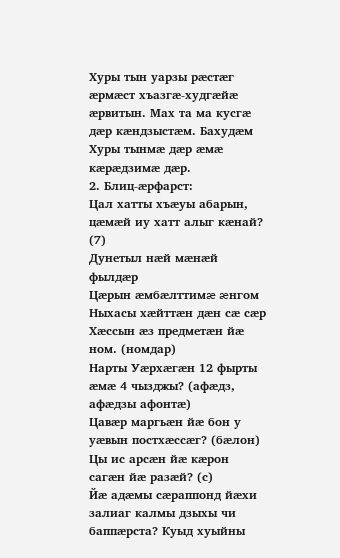Хуры тын уарзы рæстæг æрмæст хъазгæ-худгæйæ æрвитын. Мах та ма кусгæ дæр кæндзыстæм. Бахудæм Хуры тынмæ дæр æмæ кæрæдзимæ дæр.
2. Блиц-æрфарст:
Цал хатты хъæуы абарын, цæмæй иу хатт алыг кæнай? (7)
Дунетыл нæй мæнæй фылдæр
Цæрын æмбæлттимæ æнгом
Ныхасы хæйттæн дæн сæ сæр
Хæссын æз предметæн йæ ном. (номдар)
Нарты Уæрхæгæн 12 фырты æмæ 4 чызджы? (афæдз, афæдзы афонтæ)
Цавæр маргьæн йæ бон у уæвын постхæссæг? (бæлон)
Цы ис арсæн йæ кæрон сагæн йæ разæй? (с)
Йæ адæмы сæраппонд йæхи залиаг калмы дзыхы чи баппæрста? Куыд хуыйны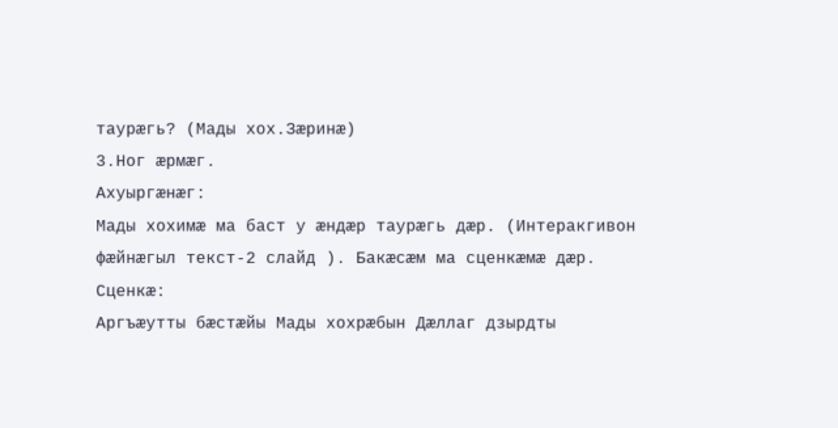таурæгь? (Мады хох.Зæринæ)
3.Ног æрмæг.
Ахуыргæнæг:
Мады хохимæ ма баст у æндæр таурæгь дæр. (Интеракгивон фæйнæгыл текст-2 слайд ). Бакæсæм ма сценкæмæ дæр.
Сценкæ:
Аргъæутты бæстæйы Мады хохрæбын Дæллаг дзырдты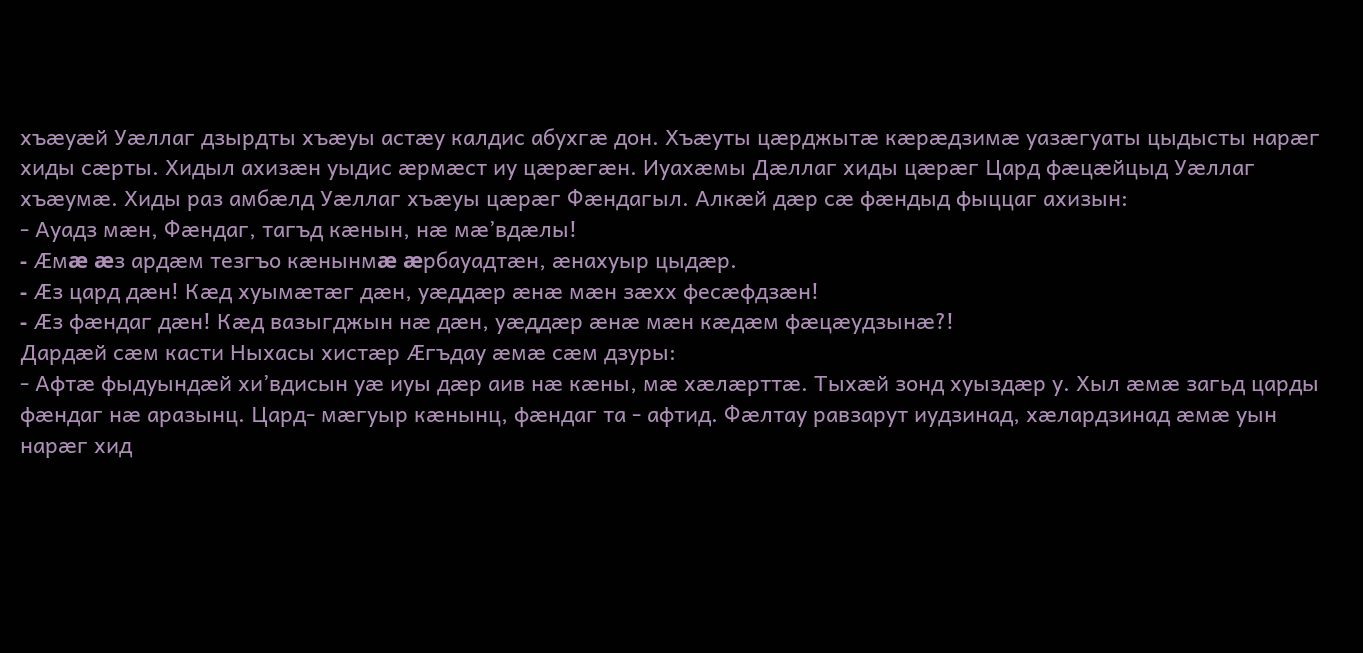хъæуæй Уæллаг дзырдты хъæуы астæу калдис абухгæ дон. Хъæуты цæрджытæ кæрæдзимæ уазæгуаты цыдысты нарæг хиды сæрты. Хидыл ахизæн уыдис æрмæст иу цæрæгæн. Иуахæмы Дæллаг хиды цæрæг Цард фæцæйцыд Уæллаг хъæумæ. Хиды раз амбæлд Уæллаг хъæуы цæрæг Фæндагыл. Алкæй дæр сæ фæндыд фыццаг ахизын:
- Ауадз мæн, Фæндаг, тагъд кæнын, нæ мæ’вдæлы!
- Æмæ æз ардæм тезгъо кæнынмæ æрбауадтæн, æнахуыр цыдæр.
- Æз цард дæн! Кæд хуымæтæг дæн, уæддæр æнæ мæн зæхх фесæфдзæн!
- Æз фæндаг дæн! Кæд вазыгджын нæ дæн, уæддæр æнæ мæн кæдæм фæцæудзынæ?!
Дардæй сæм касти Ныхасы хистæр Æгъдау æмæ сæм дзуры:
- Афтæ фыдуындæй хи’вдисын уæ иуы дæр аив нæ кæны, мæ хæлæрттæ. Тыхæй зонд хуыздæр у. Хыл æмæ загьд царды фæндаг нæ аразынц. Цард- мæгуыр кæнынц, фæндаг та - афтид. Фæлтау равзарут иудзинад, хæлардзинад æмæ уын нарæг хид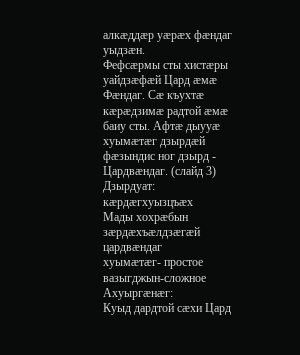алкæддæр уæрæх фæндаг уыдзæн.
Фефсæрмы сты хистæры уайдзæфæй Цард æмæ Фæндаг. Сæ къухтæ кæрæдзимæ радтой æмæ баиу сты. Афтæ дыууæ хуымæтæг дзырдæй фæзындис ног дзырд - Цардвæндаг. (слайд 3)
Дзырдуат:
кæрдæгхуызцъæх
Мады хохрæбын
зæрдæхъæлдзæгæй
цардвæндаг
хуымæтæг- простое
вазыгджын-сложное
Ахуыргæнæг:
Куыд дардтой сæхи Цард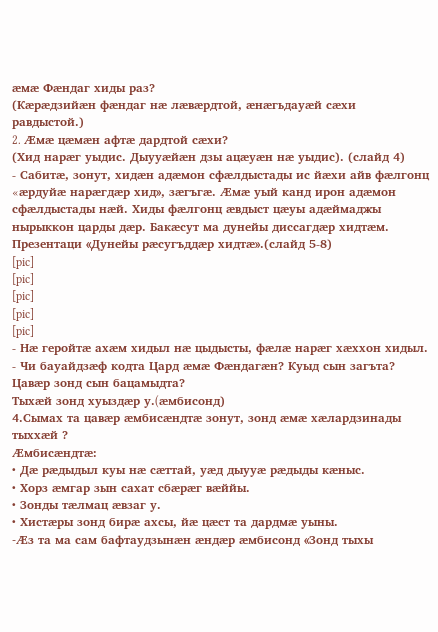æмæ Фæндаг хиды раз?
(Кæрæдзийæн фæндаг нæ лæвæрдтой, æнæгьдауæй сæхи равдыстой.)
2. Æмæ цæмæн афтæ дардтой сæхи?
(Хид нарæг уыдис. Дыууæйæн дзы ацæуæн нæ уыдис). (слайд 4)
- Сабитæ, зонут, хидæн адæмон сфæлдыстады ис йæхи айв фæлгонц «æрдуйæ нарæгдæр хид», зæгъгæ. Æмæ уый канд ирон адæмон сфæлдыстады нæй. Хиды фæлгонц æвдыст цæуы адæймаджы нырыккон царды дæр. Бакæсут ма дунейы диссагдæр хидтæм.
Презентаци «Дунейы рæсугъддæр хидтæ».(слайд 5-8)
[pic]
[pic]
[pic]
[pic]
[pic]
- Нæ геройтæ ахæм хидыл нæ цыдысты, фæлæ нарæг хæххон хидыл.
- Чи бауайдзæф кодта Цард æмæ Фæндагæн? Куыд сын загъта? Цавæр зонд сын бацамыдта?
Тыхæй зонд хуыздæр у.(æмбисонд)
4.Сымах та цавæр æмбисæндтæ зонут, зонд æмæ хæлардзинады тыххæй ?
Æмбисæндтæ:
• Дæ рæдыдыл куы нæ сæттай, уæд дыууæ рæдыды кæныс.
• Хорз æмгар зын сахат сбæрæг вæййы.
• Зонды тæлмац æвзаг у.
• Хистæры зонд бирæ ахсы, йæ цæст та дардмæ уыны.
-Æз та ма сам бафтаудзынæн æндæр æмбисонд «Зонд тыхы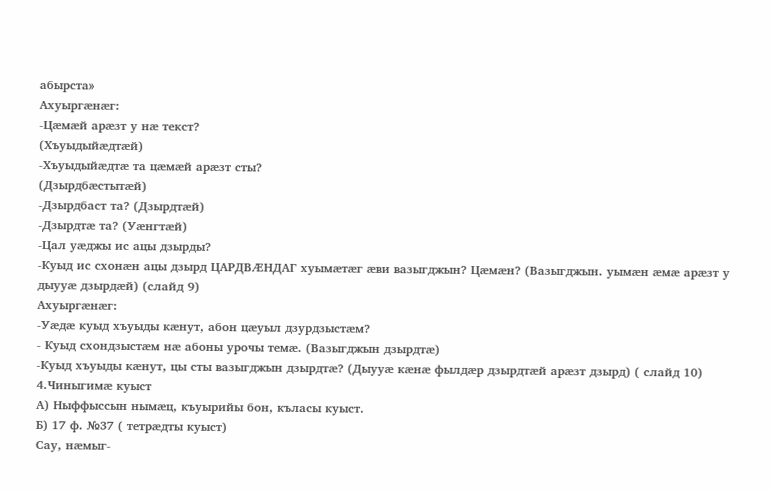абырста»
Ахуыргæнæг:
-Цæмæй арæзт у нæ текст?
(Хъуыдыйæдтæй)
-Хъуыдыйæдтæ та цæмæй арæзт сты?
(Дзырдбæстытæй)
-Дзырдбаст та? (Дзырдтæй)
-Дзырдтæ та? (Уæнгтæй)
-Цал уæджы ис ацы дзырды?
-Куыд ис схонæн ацы дзырд ЦАРДВÆНДАГ хуымæтæг æви вазыгджын? Цæмæн? (Вазыгджын. уымæн æмæ арæзт у дыууæ дзырдæй) (слайд 9)
Ахуыргæнæг:
-Уæдæ куыд хъуыды кæнут, абон цæуыл дзурдзыстæм?
- Куыд схондзыстæм нæ абоны урочы темæ. (Вазыгджын дзырдтæ)
-Куыд хъуыды кæнут, цы сты вазыгджын дзырдтæ? (Дыууæ кæнæ фылдæр дзырдтæй арæзт дзырд) ( слайд 10)
4.Чиныгимæ куыст
А) Ныффыссын нымæц, къуырийы бон, къласы куыст.
Б) 17 ф. №37 ( тетрæдты куыст)
Сау, нæмыг-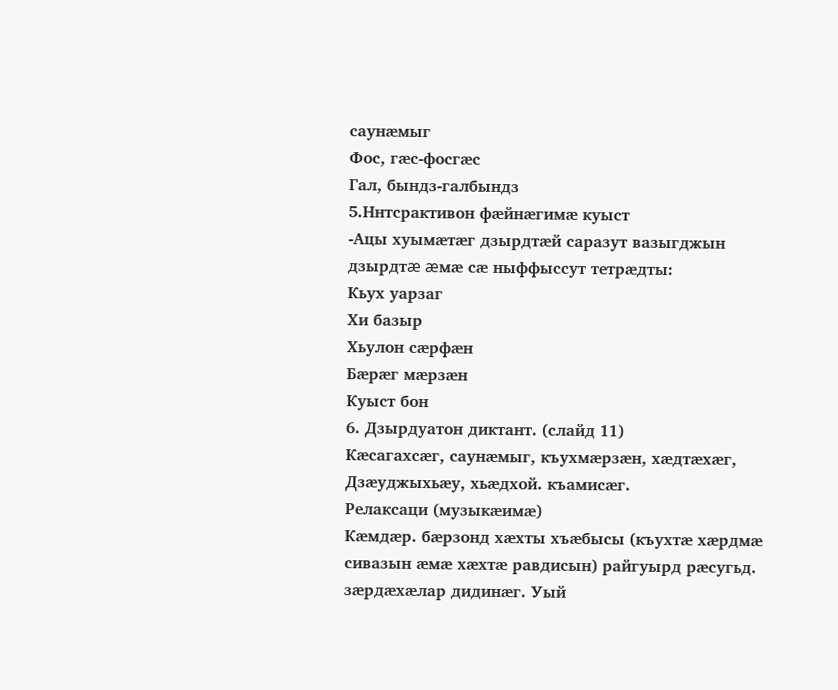саунæмыг
Фос, гæс-фосгæс
Гал, бындз-галбындз
5.Ннтсрактивон фæйнæгимæ куыст
-Ацы хуымæтæг дзырдтæй саразут вазыгджын дзырдтæ æмæ сæ ныффыссут тетрæдты:
Кьух уарзаг
Хи базыр
Хьулон сæрфæн
Бæрæг мæрзæн
Куыст бон
6. Дзырдуатон диктант. (слайд 11)
Кæсагахсæг, саунæмыг, къухмæрзæн, хæдтæхæг, Дзæуджыхьæу, хьæдхой. къамисæг.
Релаксаци (музыкæимæ)
Кæмдæр. бæрзонд хæхты хъæбысы (къухтæ хæрдмæ сивазын æмæ хæхтæ равдисын) райгуырд рæсугьд. зæрдæхæлар дидинæг. Уый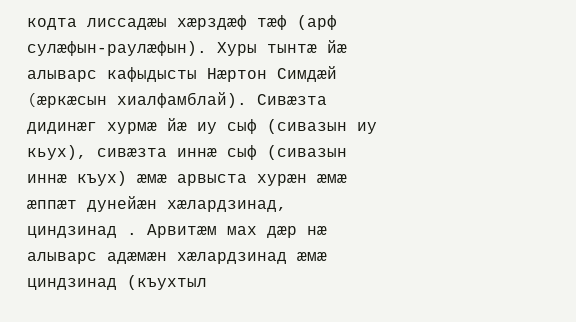кодта лиссадæы хæрздæф тæф (арф сулæфын-раулæфын). Хуры тынтæ йæ алыварс кафыдысты Нæртон Симдæй (æркæсын хиалфамблай). Сивæзта дидинæг хурмæ йæ иу сыф (сивазын иу кьух), сивæзта иннæ сыф (сивазын иннæ къух) æмæ арвыста хурæн æмæ æппæт дунейæн хæлардзинад, циндзинад . Арвитæм мах дæр нæ алыварс адæмæн хæлардзинад æмæ циндзинад (къухтыл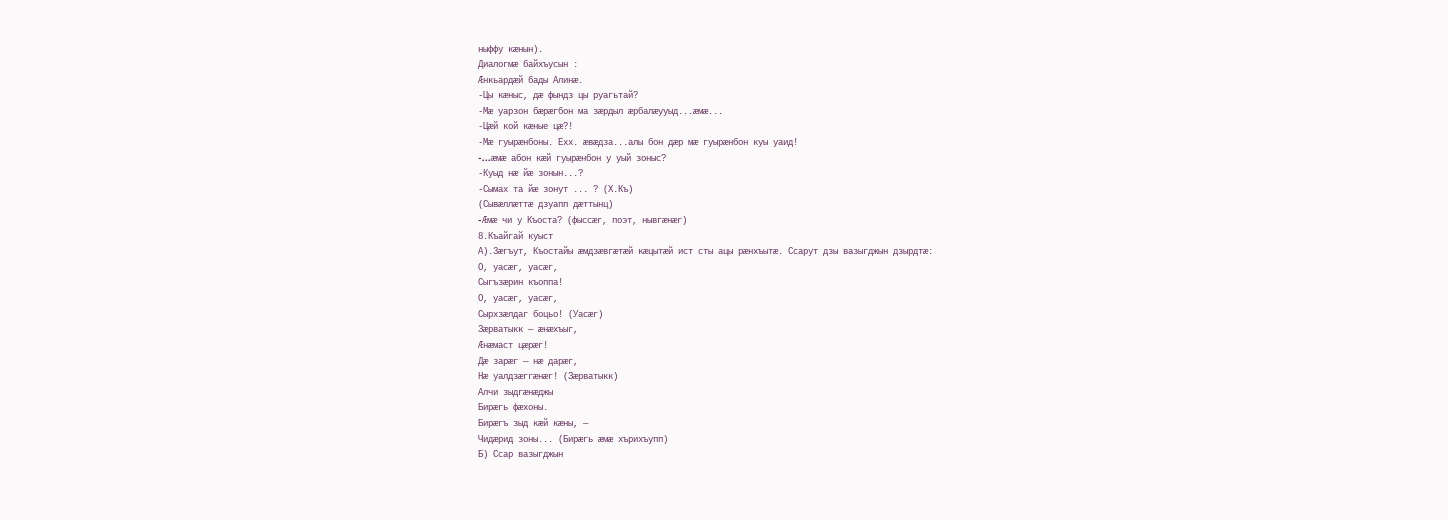ныффу кæнын).
Диалогмæ байхъусын :
Æнкьардæй бады Алинæ.
-Цы кæныс, дæ фындз цы руагьтай?
-Мæ уарзон бæрæгбон ма зæрдыл æрбалæууыд...æмæ...
-Цæй кой кæные цæ?!
-Мæ гуырæнбоны. Ехх. æвæдза...алы бон дæр мæ гуырæнбон куы уаид!
-...æмæ абон кæй гуырæнбон у уый зоныс?
-Куыд нæ йæ зонын...?
-Сымах та йæ зонут ... ? (Х.Къ)
(Сывæллæттæ дзуапп дæттынц)
-Æмæ чи у Къоста? (фыссæг, поэт, нывгæнæг)
8.Къайгай куыст
А).3æгъут, Къостайы æмдзæвгæтæй кæцытæй ист сты ацы рæнхъытæ. Ссарут дзы вазыгджын дзырдтæ:
О, уасæг, уасæг,
Сыгъзæрин къоппа!
О, уасæг, уасæг,
Сырхзæлдаг боцьо! (Уасæг)
Зæрватыкк — æнæхъыг,
Æнæмаст цæрæг!
Дæ зарæг — нæ дарæг,
Нæ уалдзæггæнæг! (Зæрватыкк)
Алчи зыдгæнæджы
Бирæгь фæхоны.
Бирæгъ зыд кæй кæны, —
Чидæрид зоны... (Бирæгь æмæ хърихъупп)
Б) Ссар вазыгджын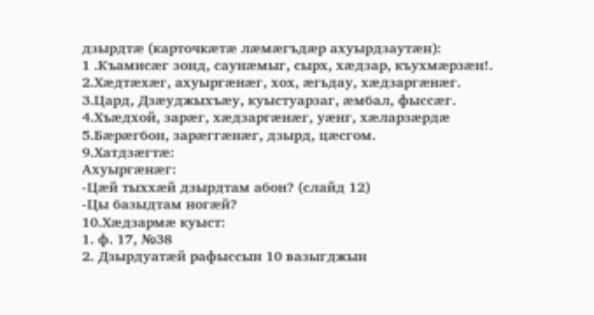дзырдтæ (карточкæтæ лæмæгъдæр ахуырдзаутæн):
1 .Къамисæг зонд, саунæмыг, сырх, хæдзар, къухмæрзæн!.
2.Хæдтæхæг, ахуыргæнæг, хох, æгьдау, хæдзаргæнæг.
3.Цард, Дзæуджыхъæу, куыстуарзаг, æмбал, фыссæг.
4.Хъæдхой, зарæг, хæдзаргæнæг, уæнг, хæларзæрдæ
5.Бæрæгбон, зарæггæнæг, дзырд, цæсгом.
9.Хатдзæгтæ:
Ахуыргæнæг:
-Цæй тыххæй дзырдтам абон? (слайд 12)
-Цы базыдтам ногæй?
10.Хæдзармæ куыст:
1. ф. 17, №38
2. Дзырдуатæй рафыссын 10 вазыгджын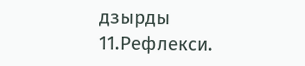дзырды
11.Рефлекси.